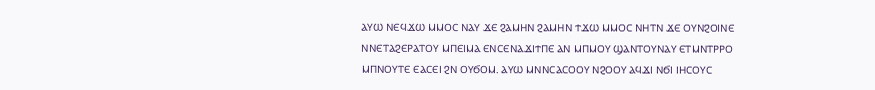ⲀⲨⲰ ⲚⲈϤϪⲰ ⲘⲘⲞⲤ ⲚⲀⲨ ϪⲈ ϨⲀⲘⲎⲚ ϨⲀⲘⲎⲚ ϮϪⲰ ⲘⲘⲞⲤ ⲚⲎⲦⲚ ϪⲈ ⲞⲨⲚϨⲞⲒⲚⲈ ⲚⲚⲈⲦⲀϨⲈⲢⲀⲦⲞⲨ ⲘⲠⲈⲒⲘⲀ ⲈⲚⲤⲈⲚⲀϪⲒϮⲠⲈ ⲀⲚ ⲘⲠⲘⲞⲨ ϢⲀⲚⲦⲞⲨⲚⲀⲨ ⲈⲦⲘⲚⲦⲢⲢⲞ ⲘⲠⲚⲞⲨⲦⲈ ⲈⲀⲤⲈⲒ ϨⲚ ⲞⲨϬⲞⲘ. ⲀⲨⲰ ⲘⲚⲚⲤⲀⲤⲞⲞⲨ ⲚϨⲞⲞⲨ ⲀϤϪⲒ ⲚϬⲒ ⲒⲎⲤⲞⲨⲤ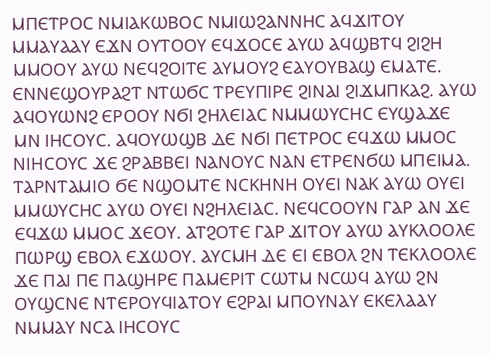ⲘⲠⲈⲦⲢⲞⲤ ⲚⲘⲒⲀⲔⲰⲂⲞⲤ ⲚⲘⲒⲰϨⲀⲚⲚⲎⲤ ⲀϤϪⲒⲦⲞⲨ ⲘⲘⲀⲨⲀⲀⲨ ⲈϪⲚ ⲞⲨⲦⲞⲞⲨ ⲈϤϪⲞⲤⲈ ⲀⲨⲰ ⲀϤϢⲂⲦϤ ϨⲒϨⲎ ⲘⲘⲞⲞⲨ ⲀⲨⲰ ⲚⲈϤϨⲞⲒⲦⲈ ⲀⲨⲘⲞⲨϨ ⲈⲀⲨⲞⲨⲂⲀϢ ⲈⲘⲀⲦⲈ. ⲈⲚⲚⲈϢⲞⲨⲢⲀϨⲦ ⲚⲦⲰϬⲤ ⲦⲢⲈⲨⲠⲒⲢⲈ ϨⲒⲚⲀⲒ ϨⲒϪⲘⲠⲔⲀϨ. ⲀⲨⲰ ⲀϤⲞⲨⲰⲚϨ ⲈⲢⲞⲞⲨ ⲚϬⲒ ϨⲎⲖⲈⲒⲀⲤ ⲚⲘⲘⲰⲨⲤⲎⲤ ⲈⲨϢⲀϪⲈ ⲘⲚ ⲒⲎⲤⲞⲨⲤ. ⲀϤⲞⲨⲰϢⲂ ⲆⲈ ⲚϬⲒ ⲠⲈⲦⲢⲞⲤ ⲈϤϪⲰ ⲘⲘⲞⲤ ⲚⲒⲎⲤⲞⲨⲤ ϪⲈ ϨⲢⲀⲂⲂⲈⲒ ⲚⲀⲚⲞⲨⲤ ⲚⲀⲚ ⲈⲦⲢⲈⲚϬⲰ ⲘⲠⲈⲒⲘⲀ. ⲦⲀⲢⲚⲦⲀⲘⲒⲞ ϬⲈ ⲚϢⲞⲘⲦⲈ ⲚⲤⲔⲎⲚⲎ ⲞⲨⲈⲒ ⲚⲀⲔ ⲀⲨⲰ ⲞⲨⲈⲒ ⲘⲘⲰⲨⲤⲎⲤ ⲀⲨⲰ ⲞⲨⲈⲒ ⲚϨⲎⲖⲈⲒⲀⲤ. ⲚⲈϤⲤⲞⲞⲨⲚ ⲄⲀⲢ ⲀⲚ ϪⲈ ⲈϤϪⲰ ⲘⲘⲞⲤ ϪⲈⲞⲨ. ⲀⲦϨⲞⲦⲈ ⲄⲀⲢ ϪⲒⲦⲞⲨ ⲀⲨⲰ ⲀⲨⲔⲖⲞⲞⲖⲈ ⲠⲰⲢϢ ⲈⲂⲞⲖ ⲈϪⲰⲞⲨ. ⲀⲨⲤⲘⲎ ⲆⲈ ⲈⲒ ⲈⲂⲞⲖ ϨⲚ ⲦⲈⲔⲖⲞⲞⲖⲈ ϪⲈ ⲠⲀⲒ ⲠⲈ ⲠⲀϢⲎⲢⲈ ⲠⲀⲘⲈⲢⲒⲦ ⲤⲰⲦⲘ ⲚⲤⲰϤ ⲀⲨⲰ ϨⲚ ⲞⲨϢⲤⲚⲈ ⲚⲦⲈⲢⲞⲨϤⲒⲀⲦⲞⲨ ⲈϨⲢⲀⲒ ⲘⲠⲞⲨⲚⲀⲨ ⲈⲔⲈⲖⲀⲀⲨ ⲚⲘⲘⲀⲨ ⲚⲤⲀ ⲒⲎⲤⲞⲨⲤ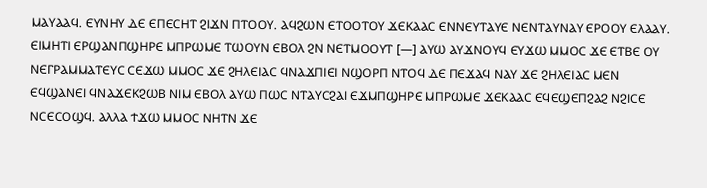ⲘⲀⲨⲀⲀϤ. ⲈⲨⲚⲎⲨ ⲆⲈ ⲈⲠⲈⲤⲎⲦ ϨⲒϪⲚ ⲠⲦⲞⲞⲨ. ⲀϤϨⲰⲚ ⲈⲦⲞⲞⲦⲞⲨ ϪⲈⲔⲀⲀⲤ ⲈⲚⲚⲈⲨⲦⲀⲨⲈ ⲚⲈⲚⲦⲀⲨⲚⲀⲨ ⲈⲢⲞⲞⲨ ⲈⲖⲀⲀⲨ. ⲈⲒⲘⲎⲦⲒ ⲈⲢϢⲀⲚⲠϢⲎⲢⲈ ⲘⲠⲢⲰⲘⲈ ⲦⲰⲞⲨⲚ ⲈⲂⲞⲖ ϨⲚ ⲚⲈⲦⲘⲞⲞⲨⲦ [—] ⲀⲨⲰ ⲀⲨϪⲚⲞⲨϤ ⲈⲨϪⲰ ⲘⲘⲞⲤ ϪⲈ ⲈⲦⲂⲈ ⲞⲨ ⲚⲈⲄⲢⲀⲘⲘⲀⲦⲈⲨⲤ ⲤⲈϪⲰ ⲘⲘⲞⲤ ϪⲈ ϨⲎⲖⲈⲒⲀⲤ ϤⲚⲀϪⲠⲒⲈⲒ ⲚϢⲞⲢⲠ ⲚⲦⲞϤ ⲆⲈ ⲠⲈϪⲀϤ ⲚⲀⲨ ϪⲈ ϨⲎⲖⲈⲒⲀⲤ ⲘⲈⲚ ⲈϤϢⲀⲚⲈⲒ ϤⲚⲀϪⲈⲔϨⲰⲂ ⲚⲒⲘ ⲈⲂⲞⲖ ⲀⲨⲰ ⲠⲰⲤ ⲚⲦⲀⲨⲤϨⲀⲒ ⲈϪⲘⲠϢⲎⲢⲈ ⲘⲠⲢⲰⲘⲈ ϪⲈⲔⲀⲀⲤ ⲈϤⲈϢⲈⲠϨⲀϨ ⲚϨⲒⲤⲈ ⲚⲤⲈⲤⲞϢϤ. ⲀⲖⲖⲀ ϮϪⲰ ⲘⲘⲞⲤ ⲚⲎⲦⲚ ϪⲈ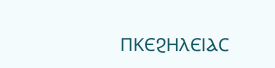ⲠⲔⲈϨⲎⲖⲈⲒⲀⲤ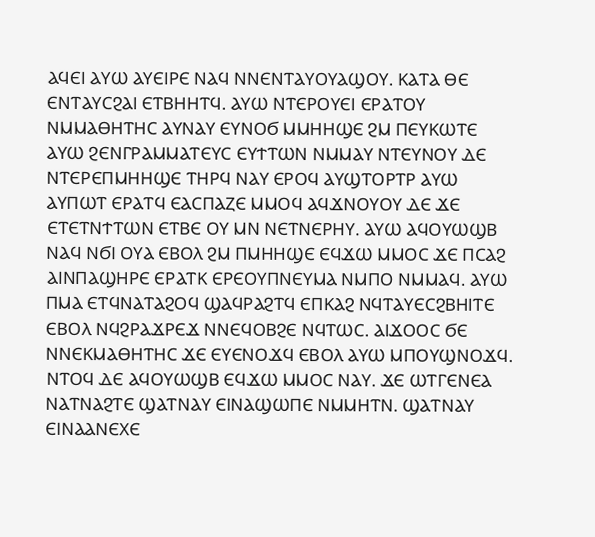ⲀϤⲈⲒ ⲀⲨⲰ ⲀⲨⲈⲒⲢⲈ ⲚⲀϤ ⲚⲚⲈⲚⲦⲀⲨⲞⲨⲀϢⲞⲨ. ⲔⲀⲦⲀ ⲐⲈ ⲈⲚⲦⲀⲨⲤϨⲀⲒ ⲈⲦⲂⲎⲎⲦϤ. ⲀⲨⲰ ⲚⲦⲈⲢⲞⲨⲈⲒ ⲈⲢⲀⲦⲞⲨ ⲚⲘⲘⲀⲐⲎⲦⲎⲤ ⲀⲨⲚⲀⲨ ⲈⲨⲚⲞϬ ⲘⲘⲎⲎϢⲈ ϨⲘ ⲠⲈⲨⲔⲰⲦⲈ ⲀⲨⲰ ϨⲈⲚⲄⲢⲀⲘⲘⲀⲦⲈⲨⲤ ⲈⲨϮⲦⲰⲚ ⲚⲘⲘⲀⲨ ⲚⲦⲈⲨⲚⲞⲨ ⲆⲈ ⲚⲦⲈⲢⲈⲠⲘⲎⲎϢⲈ ⲦⲎⲢϤ ⲚⲀⲨ ⲈⲢⲞϤ ⲀⲨϢⲦⲞⲢⲦⲢ ⲀⲨⲰ ⲀⲨⲠⲰⲦ ⲈⲢⲀⲦϤ ⲈⲀⲤⲠⲀⲌⲈ ⲘⲘⲞϤ ⲀϤϪⲚⲞⲨⲞⲨ ⲆⲈ ϪⲈ ⲈⲦⲈⲦⲚϮⲦⲰⲚ ⲈⲦⲂⲈ ⲞⲨ ⲘⲚ ⲚⲈⲦⲚⲈⲢⲎⲨ. ⲀⲨⲰ ⲀϤⲞⲨⲰϢⲂ ⲚⲀϤ ⲚϬⲒ ⲞⲨⲀ ⲈⲂⲞⲖ ϨⲘ ⲠⲘⲎⲎϢⲈ ⲈϤϪⲰ ⲘⲘⲞⲤ ϪⲈ ⲠⲤⲀϨ ⲀⲒⲚⲠⲀϢⲎⲢⲈ ⲈⲢⲀⲦⲔ ⲈⲢⲈⲞⲨⲠⲚⲈⲨⲘⲀ ⲚⲘⲠⲞ ⲚⲘⲘⲀϤ. ⲀⲨⲰ ⲠⲘⲀ ⲈⲦϤⲚⲀⲦⲀϨⲞϤ ϢⲀϤⲢⲀϨⲦϤ ⲈⲠⲔⲀϨ ⲚϤⲦⲀⲨⲈⲤϨⲂⲎⲒⲦⲈ ⲈⲂⲞⲖ ⲚϤϨⲢⲀϪⲢⲈϪ ⲚⲚⲈϤⲞⲂϨⲈ ⲚϤⲦⲰⲤ. ⲀⲒϪⲞⲞⲤ ϬⲈ ⲚⲚⲈⲔⲘⲀⲐⲎⲦⲎⲤ ϪⲈ ⲈⲨⲈⲚⲞϪϤ ⲈⲂⲞⲖ ⲀⲨⲰ ⲘⲠⲞⲨϢⲚⲞϪϤ. ⲚⲦⲞϤ ⲆⲈ ⲀϤⲞⲨⲰϢⲂ ⲈϤϪⲰ ⲘⲘⲞⲤ ⲚⲀⲨ. ϪⲈ ⲰⲦⲄⲈⲚⲈⲀ ⲚⲀⲦⲚⲀϨⲦⲈ ϢⲀⲦⲚⲀⲨ ⲈⲒⲚⲀϢⲰⲠⲈ ⲚⲘⲘⲎⲦⲚ. ϢⲀⲦⲚⲀⲨ ⲈⲒⲚⲀⲀⲚⲈⲬⲈ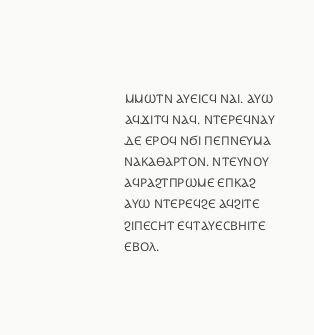ⲘⲘⲰⲦⲚ ⲀⲨⲈⲒⲤϤ ⲚⲀⲒ. ⲀⲨⲰ ⲀϤϪⲒⲦϤ ⲚⲀϤ. ⲚⲦⲈⲢⲈϤⲚⲀⲨ ⲆⲈ ⲈⲢⲞϤ ⲚϬⲒ ⲠⲈⲠⲚⲈⲨⲘⲀ ⲚⲀⲔⲀⲐⲀⲢⲦⲞⲚ. ⲚⲦⲈⲨⲚⲞⲨ ⲀϤⲢⲀϨⲦⲠⲢⲰⲘⲈ ⲈⲠⲔⲀϨ ⲀⲨⲰ ⲚⲦⲈⲢⲈϤϨⲈ ⲀϤϨⲒⲦⲈ ϨⲒⲠⲈⲤⲎⲦ ⲈϤⲦⲀⲨⲈⲤⲂⲎⲒⲦⲈ ⲈⲂⲞⲖ.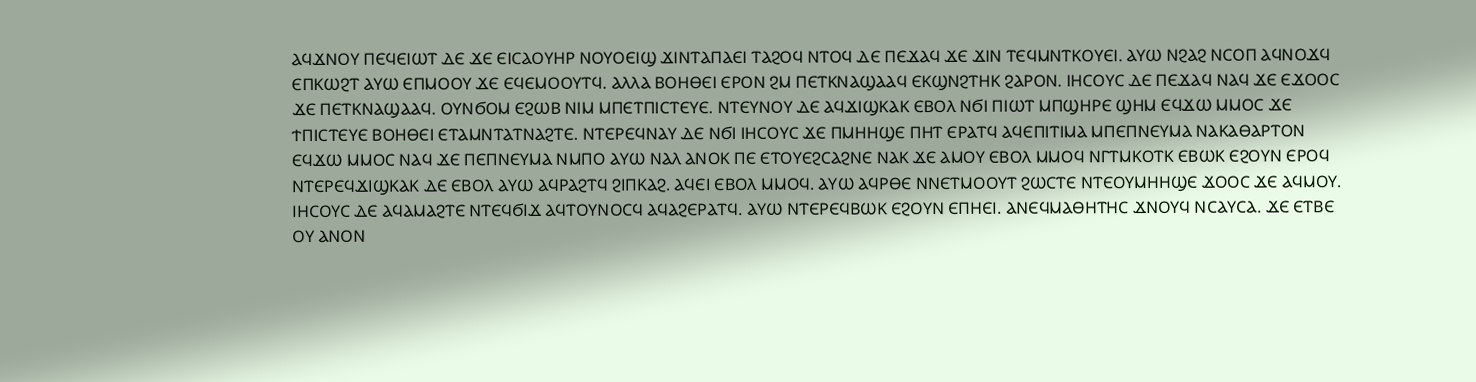ⲀϤϪⲚⲞⲨ ⲠⲈϤⲈⲒⲰⲦ ⲆⲈ ϪⲈ ⲈⲒⲤⲀⲞⲨⲎⲢ ⲚⲞⲨⲞⲈⲒϢ ϪⲒⲚⲦⲀⲠⲀⲈⲒ ⲦⲀϨⲞϤ ⲚⲦⲞϤ ⲆⲈ ⲠⲈϪⲀϤ ϪⲈ ϪⲒⲚ ⲦⲈϤⲘⲚⲦⲔⲞⲨⲈⲒ. ⲀⲨⲰ ⲚϨⲀϨ ⲚⲤⲞⲠ ⲀϤⲚⲞϪϤ ⲈⲠⲔⲰϨⲦ ⲀⲨⲰ ⲈⲠⲘⲞⲞⲨ ϪⲈ ⲈϤⲈⲘⲞⲞⲨⲦϤ. ⲀⲖⲖⲀ ⲂⲞⲎⲐⲈⲒ ⲈⲢⲞⲚ ϨⲘ ⲠⲈⲦⲔⲚⲀϢⲀⲀϤ ⲈⲔϢⲚϨⲦⲎⲔ ϨⲀⲢⲞⲚ. ⲒⲎⲤⲞⲨⲤ ⲆⲈ ⲠⲈϪⲀϤ ⲚⲀϤ ϪⲈ ⲈϪⲞⲞⲤ ϪⲈ ⲠⲈⲦⲔⲚⲀϢⲀⲀϤ. ⲞⲨⲚϬⲞⲘ ⲈϨⲰⲂ ⲚⲒⲘ ⲘⲠⲈⲦⲠⲒⲤⲦⲈⲨⲈ. ⲚⲦⲈⲨⲚⲞⲨ ⲆⲈ ⲀϤϪⲒϢⲔⲀⲔ ⲈⲂⲞⲖ ⲚϬⲒ ⲠⲒⲰⲦ ⲘⲠϢⲎⲢⲈ ϢⲎⲘ ⲈϤϪⲰ ⲘⲘⲞⲤ ϪⲈ ϮⲠⲒⲤⲦⲈⲨⲈ ⲂⲞⲎⲐⲈⲒ ⲈⲦⲀⲘⲚⲦⲀⲦⲚⲀϨⲦⲈ. ⲚⲦⲈⲢⲈϤⲚⲀⲨ ⲆⲈ ⲚϬⲒ ⲒⲎⲤⲞⲨⲤ ϪⲈ ⲠⲘⲎⲎϢⲈ ⲠⲎⲦ ⲈⲢⲀⲦϤ ⲀϤⲈⲠⲒⲦⲒⲘⲀ ⲘⲠⲈⲠⲚⲈⲨⲘⲀ ⲚⲀⲔⲀⲐⲀⲢⲦⲞⲚ ⲈϤϪⲰ ⲘⲘⲞⲤ ⲚⲀϤ ϪⲈ ⲠⲈⲠⲚⲈⲨⲘⲀ ⲚⲘⲠⲞ ⲀⲨⲰ ⲚⲀⲖ ⲀⲚⲞⲔ ⲠⲈ ⲈⲦⲞⲨⲈϨⲤⲀϨⲚⲈ ⲚⲀⲔ ϪⲈ ⲀⲘⲞⲨ ⲈⲂⲞⲖ ⲘⲘⲞϤ ⲚⲄⲦⲘⲔⲞⲦⲔ ⲈⲂⲰⲔ ⲈϨⲞⲨⲚ ⲈⲢⲞϤ ⲚⲦⲈⲢⲈϤϪⲒϢⲔⲀⲔ ⲆⲈ ⲈⲂⲞⲖ ⲀⲨⲰ ⲀϤⲢⲀϨⲦϤ ϨⲒⲠⲔⲀϨ. ⲀϤⲈⲒ ⲈⲂⲞⲖ ⲘⲘⲞϤ. ⲀⲨⲰ ⲀϤⲢⲐⲈ ⲚⲚⲈⲦⲘⲞⲞⲨⲦ ϨⲰⲤⲦⲈ ⲚⲦⲈⲞⲨⲘⲎⲎϢⲈ ϪⲞⲞⲤ ϪⲈ ⲀϤⲘⲞⲨ. ⲒⲎⲤⲞⲨⲤ ⲆⲈ ⲀϤⲀⲘⲀϨⲦⲈ ⲚⲦⲈϤϬⲒϪ ⲀϤⲦⲞⲨⲚⲞⲤϤ ⲀϤⲀϨⲈⲢⲀⲦϤ. ⲀⲨⲰ ⲚⲦⲈⲢⲈϤⲂⲰⲔ ⲈϨⲞⲨⲚ ⲈⲠⲎⲈⲒ. ⲀⲚⲈϤⲘⲀⲐⲎⲦⲎⲤ ϪⲚⲞⲨϤ ⲚⲤⲀⲨⲤⲀ. ϪⲈ ⲈⲦⲂⲈ ⲞⲨ ⲀⲚⲞⲚ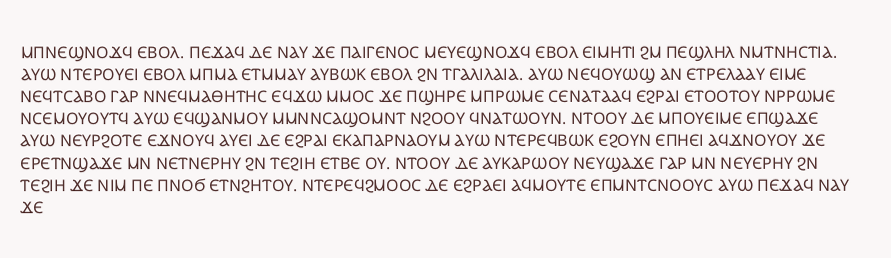ⲘⲠⲚⲈϢⲚⲞϪϤ ⲈⲂⲞⲖ. ⲠⲈϪⲀϤ ⲆⲈ ⲚⲀⲨ ϪⲈ ⲠⲀⲒⲄⲈⲚⲞⲤ ⲘⲈⲨⲈϢⲚⲞϪϤ ⲈⲂⲞⲖ ⲈⲒⲘⲎⲦⲒ ϨⲘ ⲠⲈϢⲖⲎⲖ ⲚⲘⲦⲚⲎⲤⲦⲒⲀ. ⲀⲨⲰ ⲚⲦⲈⲢⲞⲨⲈⲒ ⲈⲂⲞⲖ ⲘⲠⲘⲀ ⲈⲦⲘⲘⲀⲨ ⲀⲨⲂⲰⲔ ⲈⲂⲞⲖ ϨⲚ ⲦⲄⲀⲖⲒⲖⲀⲒⲀ. ⲀⲨⲰ ⲚⲈϤⲞⲨⲰϢ ⲀⲚ ⲈⲦⲢⲈⲖⲀⲀⲨ ⲈⲒⲘⲈ ⲚⲈϤⲦⲤⲀⲂⲞ ⲄⲀⲢ ⲚⲚⲈϤⲘⲀⲐⲎⲦⲎⲤ ⲈϤϪⲰ ⲘⲘⲞⲤ ϪⲈ ⲠϢⲎⲢⲈ ⲘⲠⲢⲰⲘⲈ ⲤⲈⲚⲀⲦⲀⲀϤ ⲈϨⲢⲀⲒ ⲈⲦⲞⲞⲦⲞⲨ ⲚⲢⲢⲰⲘⲈ ⲚⲤⲈⲘⲞⲨⲞⲨⲦϤ ⲀⲨⲰ ⲈϤϢⲀⲚⲘⲞⲨ ⲘⲘⲚⲚⲤⲀϢⲞⲘⲚⲦ ⲚϨⲞⲞⲨ ϤⲚⲀⲦⲰⲞⲨⲚ. ⲚⲦⲞⲞⲨ ⲆⲈ ⲘⲠⲞⲨⲈⲒⲘⲈ ⲈⲠϢⲀϪⲈ ⲀⲨⲰ ⲚⲈⲨⲢϨⲞⲦⲈ ⲈϪⲚⲞⲨϤ ⲀⲨⲈⲒ ⲆⲈ ⲈϨⲢⲀⲒ ⲈⲔⲀⲠⲀⲢⲚⲀⲞⲨⲘ ⲀⲨⲰ ⲚⲦⲈⲢⲈϤⲂⲰⲔ ⲈϨⲞⲨⲚ ⲈⲠⲎⲈⲒ ⲀϤϪⲚⲞⲨⲞⲨ ϪⲈ ⲈⲢⲈⲦⲚϢⲀϪⲈ ⲘⲚ ⲚⲈⲦⲚⲈⲢⲎⲨ ϨⲚ ⲦⲈϨⲒⲎ ⲈⲦⲂⲈ ⲞⲨ. ⲚⲦⲞⲞⲨ ⲆⲈ ⲀⲨⲔⲀⲢⲰⲞⲨ ⲚⲈⲨϢⲀϪⲈ ⲄⲀⲢ ⲘⲚ ⲚⲈⲨⲈⲢⲎⲨ ϨⲚ ⲦⲈϨⲒⲎ ϪⲈ ⲚⲒⲘ ⲠⲈ ⲠⲚⲞϬ ⲈⲦⲚϨⲎⲦⲞⲨ. ⲚⲦⲈⲢⲈϤϨⲘⲞⲞⲤ ⲆⲈ ⲈϨⲢⲀⲈⲒ ⲀϤⲘⲞⲨⲦⲈ ⲈⲠⲘⲚⲦⲤⲚⲞⲞⲨⲤ ⲀⲨⲰ ⲠⲈϪⲀϤ ⲚⲀⲨ ϪⲈ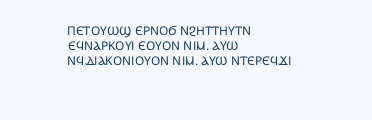ⲠⲈⲦⲞⲨⲰϢ ⲈⲢⲚⲞϬ ⲚϨⲎⲦⲦⲎⲨⲦⲚ ⲈϤⲚⲀⲢⲔⲞⲨⲒ ⲈⲞⲨⲞⲚ ⲚⲒⲘ. ⲀⲨⲰ ⲚϤⲆⲒⲀⲔⲞⲚⲒⲞⲨⲞⲚ ⲚⲒⲘ. ⲀⲨⲰ ⲚⲦⲈⲢⲈϤϪⲒ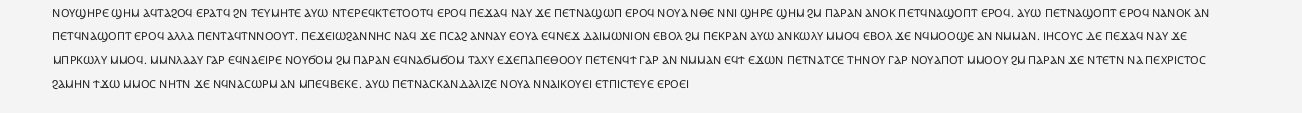ⲚⲞⲨϢⲎⲢⲈ ϢⲎⲘ ⲀϤⲦⲀϨⲞϤ ⲈⲢⲀⲦϤ ϨⲚ ⲦⲈⲨⲘⲎⲦⲈ ⲀⲨⲰ ⲚⲦⲈⲢⲈϤⲔⲦⲈⲦⲞⲞⲦϤ ⲈⲢⲞϤ ⲠⲈϪⲀϤ ⲚⲀⲨ ϪⲈ ⲠⲈⲦⲚⲀϢⲰⲠ ⲈⲢⲞϤ ⲚⲞⲨⲀ ⲚⲐⲈ ⲚⲚⲒ ϢⲎⲢⲈ ϢⲎⲘ ϨⲘ ⲠⲀⲢⲀⲚ ⲀⲚⲞⲔ ⲠⲈⲦϤⲚⲀϢⲞⲠⲦ ⲈⲢⲞϤ. ⲀⲨⲰ ⲠⲈⲦⲚⲀϢⲞⲠⲦ ⲈⲢⲞϤ ⲚⲀⲚⲞⲔ ⲀⲚ ⲠⲈⲦϤⲚⲀϢⲞⲠⲦ ⲈⲢⲞϤ ⲀⲖⲖⲀ ⲠⲈⲚⲦⲀϤⲦⲚⲚⲞⲞⲨⲦ. ⲠⲈϪⲈⲒⲰϨⲀⲚⲚⲎⲤ ⲚⲀϤ ϪⲈ ⲠⲤⲀϨ ⲀⲚⲚⲀⲨ ⲈⲞⲨⲀ ⲈϤⲚⲈϪ ⲆⲀⲒⲘⲰⲚⲒⲞⲚ ⲈⲂⲞⲖ ϨⲘ ⲠⲈⲔⲢⲀⲚ ⲀⲨⲰ ⲀⲚⲔⲰⲖⲨ ⲘⲘⲞϤ ⲈⲂⲞⲖ ϪⲈ ⲚϤⲘⲞⲞϢⲈ ⲀⲚ ⲚⲘⲘⲀⲚ. ⲒⲎⲤⲞⲨⲤ ⲆⲈ ⲠⲈϪⲀϤ ⲚⲀⲨ ϪⲈ ⲘⲠⲢⲔⲰⲖⲨ ⲘⲘⲞϤ. ⲘⲘⲚⲖⲀⲀⲨ ⲄⲀⲢ ⲈϤⲚⲀⲈⲒⲢⲈ ⲚⲞⲨϬⲞⲘ ϨⲘ ⲠⲀⲢⲀⲚ ⲈϤⲚⲀϬⲘϬⲞⲘ ⲦⲀⲬⲨ ⲈϪⲈⲠⲀⲠⲈⲐⲞⲞⲨ ⲠⲈⲦⲈⲚϤϮ ⲄⲀⲢ ⲀⲚ ⲚⲘⲘⲀⲚ ⲈϤϮ ⲈϪⲰⲚ ⲠⲈⲦⲚⲀⲦⲤⲈ ⲦⲎⲚⲞⲨ ⲄⲀⲢ ⲚⲞⲨⲀⲠⲞⲦ ⲘⲘⲞⲞⲨ ϨⲘ ⲠⲀⲢⲀⲚ ϪⲈ ⲚⲦⲈⲦⲚ ⲚⲀ ⲠⲈⲬⲢⲒⲤⲦⲞⲤ ϨⲀⲘⲎⲚ ϮϪⲰ ⲘⲘⲞⲤ ⲚⲎⲦⲚ ϪⲈ ⲚϤⲚⲀⲤⲰⲢⲘ ⲀⲚ ⲘⲠⲈϤⲂⲈⲔⲈ. ⲀⲨⲰ ⲠⲈⲦⲚⲀⲤⲔⲀⲚⲆⲀⲖⲒⲌⲈ ⲚⲞⲨⲀ ⲚⲚⲀⲒⲔⲞⲨⲈⲒ ⲈⲦⲠⲒⲤⲦⲈⲨⲈ ⲈⲢⲞⲈⲒ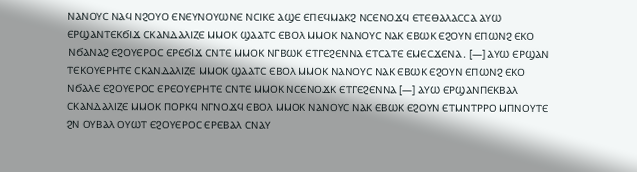ⲚⲀⲚⲞⲨⲤ ⲚⲀϤ ⲚϨⲞⲨⲞ ⲈⲚⲈⲨⲚⲞⲨⲰⲚⲈ ⲚⲤⲒⲔⲈ ⲀϢⲈ ⲈⲠⲈϤⲘⲀⲔϨ ⲚⲤⲈⲚⲞϪϤ ⲈⲦⲈⲐⲀⲖⲀⲤⲤⲀ ⲀⲨⲰ ⲈⲢϢⲀⲚⲦⲈⲔϬⲒϪ ⲤⲔⲀⲚⲆⲀⲖⲒⲌⲈ ⲘⲘⲞⲔ ϢⲀⲀⲦⲤ ⲈⲂⲞⲖ ⲘⲘⲞⲔ ⲚⲀⲚⲞⲨⲤ ⲚⲀⲔ ⲈⲂⲰⲔ ⲈϨⲞⲨⲚ ⲈⲠⲰⲚϨ ⲈⲔⲞ ⲚϬⲀⲚⲀϨ ⲈϨⲞⲨⲈⲢⲞⲤ ⲈⲢⲈϬⲒϪ ⲤⲚⲦⲈ ⲘⲘⲞⲔ ⲚⲄⲂⲰⲔ ⲈⲦⲄⲈϨⲈⲚⲚⲀ ⲈⲦⲤⲀⲦⲈ ⲈⲘⲈⲤϪⲈⲚⲀ. [—] ⲀⲨⲰ ⲈⲢϢⲀⲚ ⲦⲈⲔⲞⲨⲈⲢⲎⲦⲈ ⲤⲔⲀⲚⲆⲀⲖⲒⲌⲈ ⲘⲘⲞⲔ ϢⲀⲀⲦⲤ ⲈⲂⲞⲖ ⲘⲘⲞⲔ ⲚⲀⲚⲞⲨⲤ ⲚⲀⲔ ⲈⲂⲰⲔ ⲈϨⲞⲨⲚ ⲈⲠⲰⲚϨ ⲈⲔⲞ ⲚϬⲀⲖⲈ ⲈϨⲞⲨⲈⲢⲞⲤ ⲈⲢⲈⲞⲨⲈⲢⲎⲦⲈ ⲤⲚⲦⲈ ⲘⲘⲞⲔ ⲚⲤⲈⲚⲞϪⲔ ⲈⲦⲄⲈϨⲈⲚⲚⲀ [—] ⲀⲨⲰ ⲈⲢϢⲀⲚⲠⲈⲔⲂⲀⲖ ⲤⲔⲀⲚⲆⲀⲖⲒⲌⲈ ⲘⲘⲞⲔ ⲠⲞⲢⲔϤ ⲚⲄⲚⲞϪϤ ⲈⲂⲞⲖ ⲘⲘⲞⲔ ⲚⲀⲚⲞⲨⲤ ⲚⲀⲔ ⲈⲂⲰⲔ ⲈϨⲞⲨⲚ ⲈⲦⲘⲚⲦⲢⲢⲞ ⲘⲠⲚⲞⲨⲦⲈ ϨⲚ ⲞⲨⲂⲀⲖ ⲞⲨⲰⲦ ⲈϨⲞⲨⲈⲢⲞⲤ ⲈⲢⲈⲂⲀⲖ ⲤⲚⲀⲨ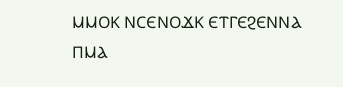ⲘⲘⲞⲔ ⲚⲤⲈⲚⲞϪⲔ ⲈⲦⲄⲈϨⲈⲚⲚⲀ ⲠⲘⲀ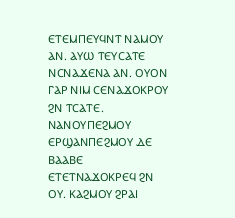ⲈⲦⲈⲘⲠⲈⲨϤⲚⲦ ⲚⲀⲘⲞⲨ ⲀⲚ. ⲀⲨⲰ ⲦⲈⲨⲤⲀⲦⲈ ⲚⲤⲚⲀϪⲈⲚⲀ ⲀⲚ. ⲞⲨⲞⲚ ⲄⲀⲢ ⲚⲒⲘ ⲤⲈⲚⲀϪⲞⲔⲢⲞⲨ ϨⲚ ⲦⲤⲀⲦⲈ. ⲚⲀⲚⲞⲨⲠⲈϨⲘⲞⲨ ⲈⲢϢⲀⲚⲠⲈϨⲘⲞⲨ ⲆⲈ ⲂⲀⲀⲂⲈ ⲈⲦⲈⲦⲚⲀϪⲞⲔⲢⲈϤ ϨⲚ ⲞⲨ. ⲔⲀϨⲘⲞⲨ ϨⲢⲀⲒ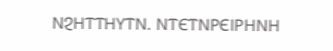ⲚϨⲎⲦⲦⲎⲨⲦⲚ. ⲚⲦⲈⲦⲚⲢⲈⲒⲢⲎⲚⲎ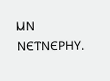ⲘⲚ ⲚⲈⲦⲚⲈⲢⲎⲨ.